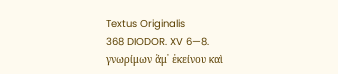Textus Originalis
368 DIODOR. XV 6—8.
γνωρίμων ἅμ᾽ ἐκείνου καὶ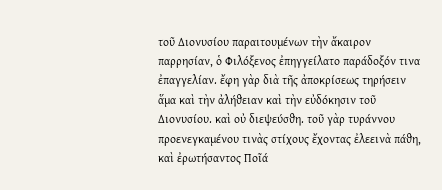τοῦ Διονυσίου παραιτουμένων τὴν ἄκαιρον παρρησίαν, ὁ Φιλόξενος ἐπηγγείλατο παράδοξόν τινα ἐπαγγελίαν. ἔφη γὰρ διὰ τῆς ἀποκρίσεως τηρήσειν ἅμα καὶ τὴν ἀλήϑειαν καὶ τὴν εὐδόκησιν τοῦ Διονυσίου. καὶ οὐ διεψεύσϑη. τοῦ γὰρ τυράννου προενεγκαμένου τινὰς στίχους ἔχοντας ἐλεεινὰ πάϑη, καὶ ἐρωτήσαντος Ποῖά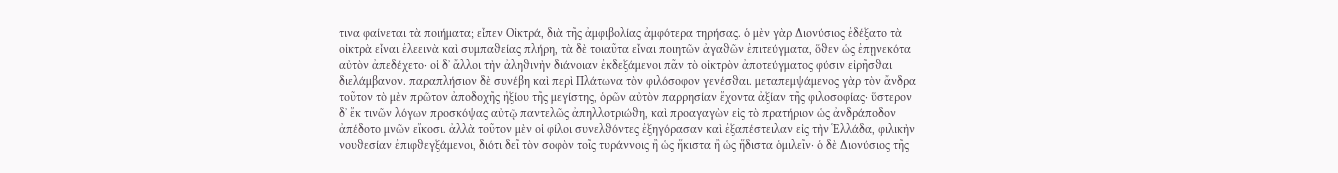τινα φαίνεται τὰ ποιήματα; εἶπεν Οἰκτρά, διὰ τῆς ἀμφιβολίας ἀμφότερα τηρήσας. ὁ μὲν γὰρ Διονύσιος ἐδέξατο τὰ οἰκτρὰ εἶναι ἐλεεινὰ καὶ συμπαϑείας πλήρη, τὰ δὲ τοιαῦτα εἶναι ποιητῶν ἀγαϑῶν ἐπιτεύγματα, ὅϑεν ὡς ἐπῃνεκότα αὐτὸν ἀπεδέχετο· οἱ δ᾽ ἄλλοι τὴν ἀληϑινὴν διάνοιαν ἐκδεξάμενοι πᾶν τὸ οἰκτρὸν ἀποτεύγματος φύσιν εἰρῆσϑαι διελάμβανον. παραπλήσιον δὲ συνέβη καὶ περὶ Πλάτωνα τὸν φιλόσοφον γενέσϑαι. μεταπεμψάμενος γὰρ τὸν ἄνδρα τοῦτον τὸ μὲν πρῶτον ἀποδοχῆς ἠξίου τῆς μεγίστης, ὁρῶν αὐτὸν παρρησίαν ἔχοντα ἀξίαν τῆς φιλοσοφίας· ὕστερον δ᾽ ἔκ τινῶν λόγων προσκόψας αὐτῷ παντελῶς ἀπηλλοτριώϑη, καὶ προαγαγὼν εἰς τὸ πρατήριον ὡς ἀνδράποδον ἀπέδοτο μνῶν εἴκοσι. ἀλλὰ τοῦτον μὲν οἱ φίλοι συνελϑόντες ἐξηγόρασαν καὶ ἐξαπέστειλαν εἰς τὴν Ἑλλάδα, φιλικὴν νουϑεσίαν ἐπιφϑεγξάμενοι, διότι δεῖ τὸν σοφὸν τοῖς τυράννοις ἢ ὡς ἥκιστα ἢ ὡς ἥδιστα ὁμιλεῖν· ὁ δὲ Διονύσιος τῆς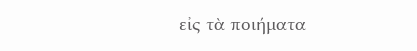εἰς τὰ ποιήματα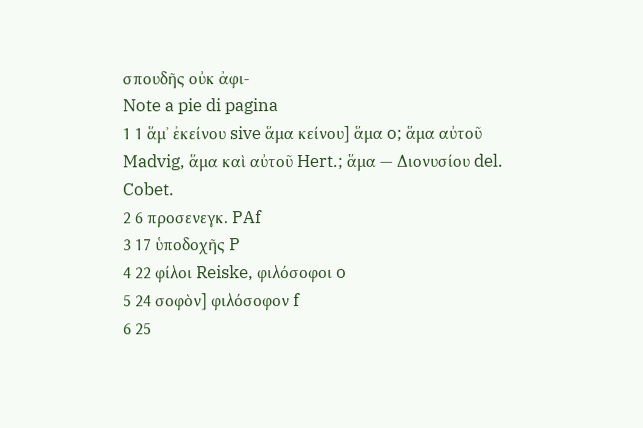σπουδῆς οὐκ ἀφι-
Note a pie di pagina
1 1 ἅμ᾽ ἐκείνου sive ἅμα κείνου] ἅμα o; ἅμα αὐτοῦ Madvig, ἅμα καὶ αὐτοῦ Hert.; ἅμα — Διονυσίου del. Cobet.
2 6 προσενεγκ. PAf
3 17 ὑποδοχῆς P
4 22 φίλοι Reiske, φιλόσοφοι o
5 24 σοφὸν] φιλόσοφον f
6 25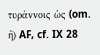τυράννοις ὡς (om. ἢ) AF, cf. IX 28